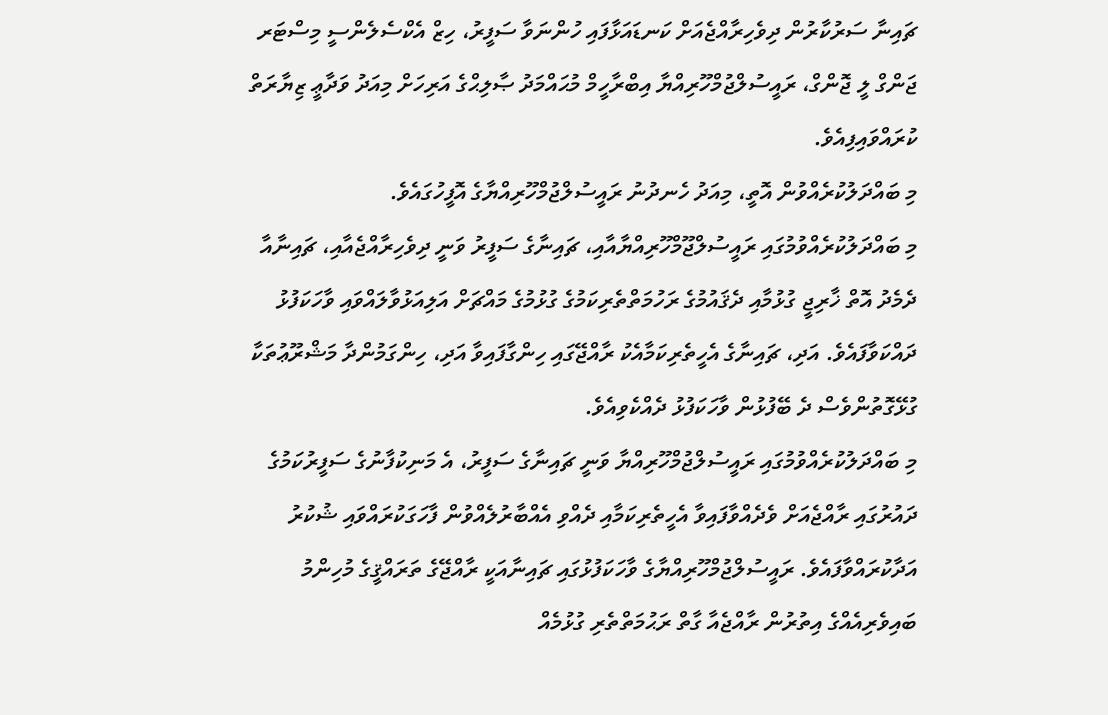ޗައިނާ ސަރުކާރުން ދިވެހިރާއްޖެއަށް ކަނޑައަޅާފައި ހުންނަވާ ސަފީރު، ހިޒް އެކްސެލެންސީ މިސްޓަރ ޖަންގް ލީ ޖޮންގް، ރައީސުލްޖުމްހޫރިއްޔާ އިބްރާހީމް މުޙައްމަދު ޞާލިޙްގެ އަރިހަށް މިއަދު ވަދާޢީ ޒިޔާރަތް ކުރައްވައިފިއެވެ.
މި ބައްދަލުކުރެއްވުން އޮތީ، މިއަދު ހެނދުނު ރައީސުލްޖުމްހޫރިއްޔާގެ އޮފީހުގައެވެ.
މި ބައްދަލުކުރެއްވުމުގައި ރައީސުލްޖޫމްހޫރިއްޔާއާއި، ޗައިނާގެ ސަފީރު ވަނީ ދިވެހިރާއްޖެއާއި، ޗައިނާއާ ދެމެދު އޮތް ޚާރިޖީ ގުޅުމާއި ދެޤައުމުގެ ރަހުމަތްތެރިކަމުގެ ގުޅުމުގެ މައްޗަށް އަލިއަޅުވާލައްވައި ވާހަކަފުޅު ދައްކަވާފައެވެ. އަދި، ޗައިނާގެ އެހީތެރިކަމާއެކު ރާއްޖޭގައި ހިންގާފައިވާ އަދި، ހިންގަމުންދާ މަޝްރޫޢުތަކާ ގުޅޭގޮތުންވެސް ދެ ބޭފުޅުން ވާހަކަފުޅު ދެއްކެވިއެވެ.
މި ބައްދަލުކުރެއްވުމުގައި ރައީސުލްޖުމްހޫރިއްޔާ ވަނީ ޗައިނާގެ ސަފީރު، އެ މަނިކުފާނުގެ ސަފީރުކަމުގެ ދައުރުގައި ރާއްޖެއަށް ވެދެއްވާފައިވާ އެހީތެރިކަމާއި ދެއްވި އެއްބާރުލެއްވުން ފާހަގަކުރައްވައި ޝުކުރު އަދާކުރައްވާފައެވެ. ރައީސުލްޖުމްހޫރިއްޔާގެ ވާހަކަފުޅުގައި ޗައިނާއަކީ ރާއްޖޭގެ ތަރައްޤީގެ މުހިންމު ބައިވެރިއެއްގެ އިތުރުން ރާއްޖެއާ ގާތް ރަޙުމަތްތެރި ގުޅުމެއް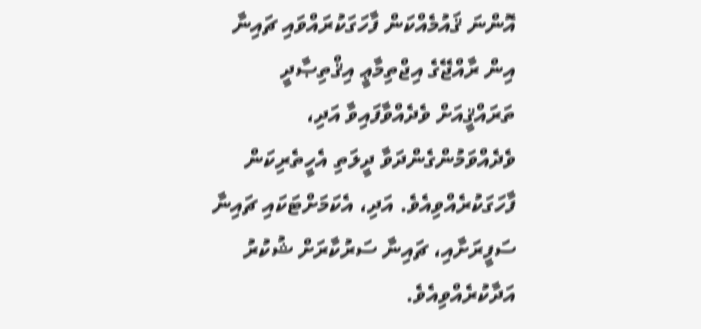އޮންނަ ޤައުމެއްކަން ފާހަގަކުރައްވައި ޗައިނާ އިން ރާއްޖޭގެ އިޖްތިމާޢީ އިޤްތިޞާދީ ތަރައްޤީއަށް ވެދެއްވާފައިވާ އަދި، ވެދެއްވަމުންގެންދަވާ ދީލަތި އެހީތެރިކަން ފާހަގަކުރެއްވިއެވެ. އަދި، އެކަމަށްޓަކައި ޗައިނާ ސަފީރަށާއި، ޗައިނާ ސަރުކާރަށް ޝުކުރު އަދާކުރެއްވިއެވެ.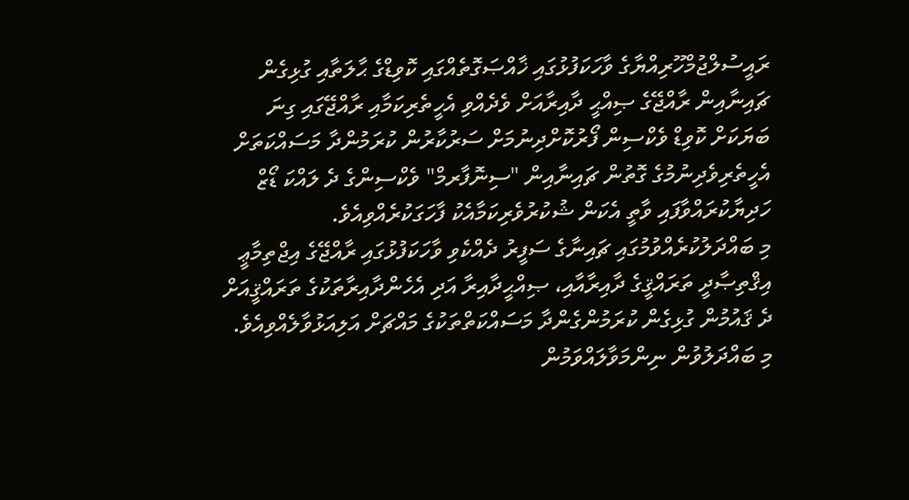ރައީސުލްޖުމްހޫރިއްޔާގެ ވާހަކަފުޅުގައި ޚާއްޞަގޮތެއްގައި ކޮވިޑްގެ ޙާލަތާއި ގުޅިގެން ޗައިނާއިން ރާއްޖޭގެ ޞިއްޙީ ދާއިރާއަށް ވެދެއްވި އެހީތެރިކަމާއި ރާއްޖޭގައި ގިނަ ބަޔަކަށް ކޮވިޑް ވެކްސިން ފޯރުކޮށްދިނުމަށް ސަރުކާރުން ކުރަމުންދާ މަސައްކަތަށް އެހީތެރިވެދިނުމުގެ ގޮތުން ޗައިނާއިން "ސިނޮފާރމް" ވެކްސިންގެ ދެ ލައްކަ ޑޯޒް ހަދިޔާކުރައްވާފައި ވާތީ އެކަން ޝުކުރުވެރިކަމާއެކު ފާހަގަކުރެއްވިއެވެ.
މި ބައްދަލުކުރެއްވުމުގައި ޗައިނާގެ ސަފީރު ދެއްކެވި ވާހަކަފުޅުގައި ރާއްޖޭގެ އިޖްތިމާޢީ އިޤްތިޞާދީ ތަރައްޤީގެ ދާއިރާއާއި، ޞިއްޙީދާއިރާ އަދި އެހެންދާއިރާތަކުގެ ތަރައްޤީއަށް ދެ ޤައުމުން ގުޅިގެން ކުރަމުންގެންދާ މަސައްކަތްތަކުގެ މައްޗަށް އަލިއަޅުވާލެއްވިއެވެ.
މި ބައްދަލުވުން ނިންމަވާލައްވަމުން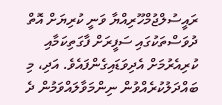ރައީސުލްޖުމްހޫރިއްޔާ ވަނީ ކުރިޔަށް އޮތް ދުވަސްތަކުގައި ސަފީރަށް ފާގަތިކަމާއި ކުރިއެރުމަށް އެދިވަޑައިގެންފައެވެ. އަދި، މި ބައްދަލުކުރެއްވުން ނިންމަވާލައްވަމުން ދެ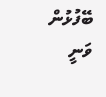ބޭފުޅުން ވަނީ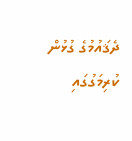ދެޤައުމުގެ ގުޅުން ކުރިމަގުގައި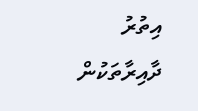އިތުރު ދާއިރާތަކުން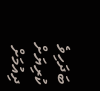ބަދަހިވެ ކުރިޔަށް ދިއުމަށް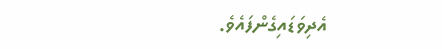އެދިވަޑައިގެންފައެވެ.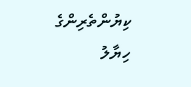ކިޔުންތެރިންގެ ހިޔާލު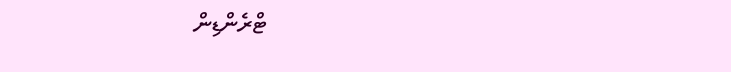ޓްރެންޑިން